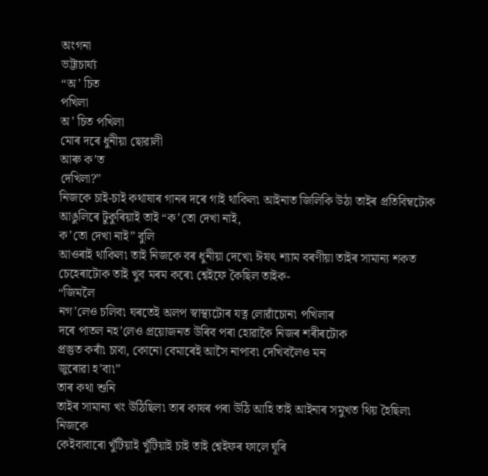অংগনা
ভট্টাচাৰ্য্য
“অ’ চিত
পখিলা
অ’ চিত পখিলা
মোৰ দৰে ধুনীয়া ছোৱালী
আৰু ক’ত
দেখিলা?”
নিজকে চাই-চাই কথাষাৰ গানৰ দৰে গাই থাকিল৷ আইনাত জিলিকি উঠা তাইৰ প্ৰতিবিম্বটোক
আঙুলিৰে টুকুৰিয়াই তাই “ক’তো দেখা নাই,
ক’তো দেখা নাই” বুলি
আওৰাই থাকিল৷ তাই নিজকে বৰ ধুনীয়া দেখে৷ ঈষৎ শ্যাম বৰণীয়া তাইৰ সামান্য শকত
চেহেৰাটোক তাই খুব মৰম কৰে৷ শ্বেইফে কৈছিল তাইক-
“জিমলৈ
নগ’লেও চলিব৷ ঘৰতেই অলপ স্বাস্থ্যটোৰ যত্ন লোৱাঁচোন৷ পখিলাৰ
দৰে পাতল নহ’লেও প্ৰয়োজনত উৰিব পৰা হোৱাকৈ নিজৰ শৰীৰটোক
প্ৰস্তুত কৰাঁ৷ চাবা, কোনো বেমাৰেই আসৈ নাপাব৷ দেখিবলৈও মন
জুৰোৱা হ’বা৷”
তাৰ কথা শুনি
তাইৰ সামান্য খং উঠিছিল৷ তাৰ কাষৰ পৰা উঠি আহি তাই আইনাৰ সমুখত থিয় হৈছিল৷ নিজকে
কেইবাবাৰো খুঁটিয়াই খুঁটিয়াই চাই তাই শ্বেইফৰ ফালে ঘূৰি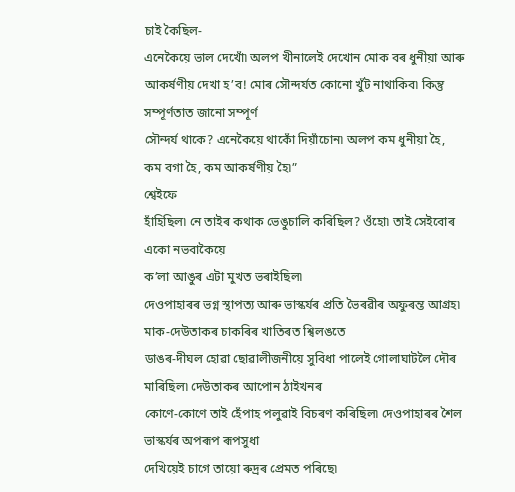চাই কৈছিল-
এনেকৈয়ে ভাল দেখোঁ৷ অলপ খীনালেই দেখোন মোক বৰ ধুনীয়া আৰু আকৰ্ষণীয় দেখা হ’ব! মোৰ সৌন্দৰ্যত কোনো খুঁট নাথাকিব৷ কিন্তু সম্পূৰ্ণতাত জানো সম্পূৰ্ণ
সৌন্দৰ্য থাকে? এনেকৈয়ে থাকোঁ দিয়াঁচোন৷ অলপ কম ধুনীয়া হৈ,
কম বগা হৈ, কম আকৰ্ষণীয় হৈ৷”
শ্বেইফে
হাঁহিছিল৷ নে তাইৰ কথাক ভেঙুচালি কৰিছিল? ওঁহো৷ তাই সেইবোৰ একো নভবাকৈয়ে
ক’লা আঙুৰ এটা মুখত ভৰাইছিল৷
দেওপাহাৰৰ ভগ্ন স্থাপত্য আৰু ভাস্কৰ্যৰ প্ৰতি ভৈৰৱীৰ অফুৰন্ত আগ্ৰহ৷ মাক-দেউতাকৰ চাকৰিৰ খাতিৰত শ্বিলঙতে
ডাঙৰ-দীঘল হোৱা ছোৱালীজনীয়ে সুবিধা পালেই গোলাঘাটলৈ দৌৰ মাৰিছিল৷ দেউতাকৰ আপোন ঠাইখনৰ
কোণে-কোণে তাই হেঁপাহ পলুৱাই বিচৰণ কৰিছিল৷ দেওপাহাৰৰ শৈল ভাস্কৰ্যৰ অপৰূপ ৰূপসুধা
দেখিয়েই চাগে তায়ো ৰুদ্ৰৰ প্ৰেমত পৰিছে৷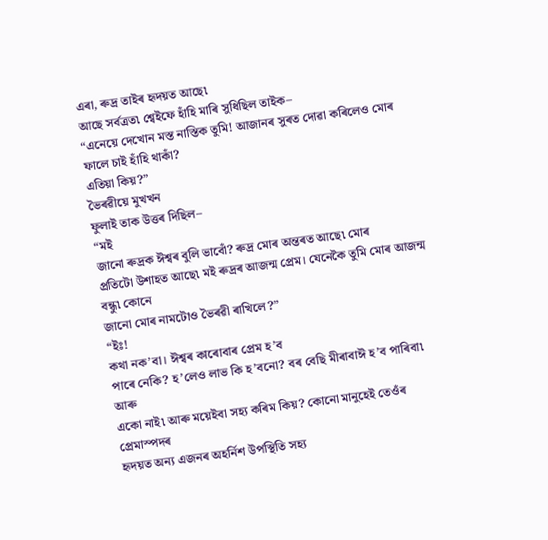এৰা, ৰুদ্ৰ তাইৰ হৃদয়ত আছে৷
আছে সৰ্বত্ৰত৷ শ্বেইফে হাঁহি মাৰি সুধিছিল তাইক–
“এনেয়ে দেখোন মস্ত নাস্তিক তুমি! আজানৰ সুৰত দোৱা কৰিলেও মোৰ ফালে চাই হাঁহি থাকাঁ?
এতিয়া কিয়?”
ভৈৰৱীয়ে মুখখন
ফুলাই তাক উত্তৰ দিছিল–
“মই
জানো ৰুদ্ৰক ঈশ্বৰ বুলি ভাবোঁ? ৰুদ্ৰ মোৰ অন্তৰত আছে৷ মোৰ
প্ৰতিটো উশাহত আছে৷ মই ৰুদ্ৰৰ আজন্ম প্ৰেম। যেনেকৈ তুমি মোৰ আজন্ম বন্ধু৷ কোনে
জানো মোৰ নামটোও ভৈৰৱী ৰাখিলে?”
“ইঃ!
কথা নক’বা। ঈশ্বৰ কাৰোবাৰ প্ৰেম হ’ব
পাৰে নেকি? হ’লেও লাভ কি হ’বনো? বৰ বেছি মীৰাবাঈ হ’ব পাৰিবা৷ আৰু
একো নাই৷ আৰু ময়েইবা সহ্য কৰিম কিয়? কোনো মানুহেই তেওঁৰ প্ৰেমাস্পদৰ
হৃদয়ত অন্য এজনৰ অহৰ্নিশ উপস্থিতি সহ্য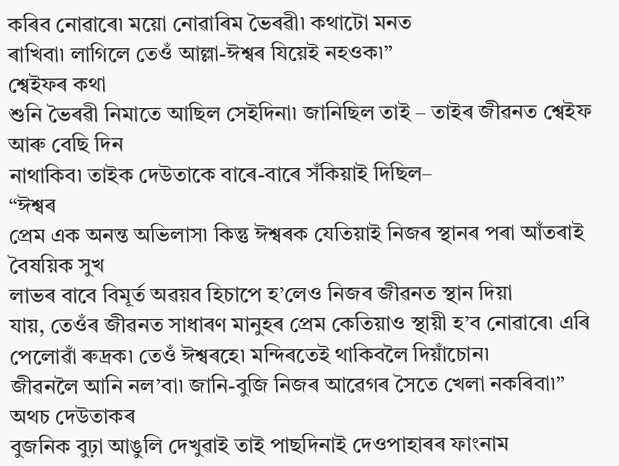কৰিব নোৱাৰে৷ ময়ো নোৱাৰিম ভৈৰৱী৷ কথাটো মনত
ৰাখিবা৷ লাগিলে তেওঁ আল্লা-ঈশ্বৰ যিয়েই নহওক৷”
শ্বেইফৰ কথা
শুনি ভৈৰৱী নিমাতে আছিল সেইদিনা৷ জানিছিল তাই – তাইৰ জীৱনত শ্বেইফ আৰু বেছি দিন
নাথাকিব৷ তাইক দেউতাকে বাৰে-বাৰে সঁকিয়াই দিছিল–
“ঈশ্বৰ
প্ৰেম এক অনন্ত অভিলাস৷ কিন্তু ঈশ্বৰক যেতিয়াই নিজৰ স্থানৰ পৰা আঁতৰাই বৈষয়িক সুখ
লাভৰ বাবে বিমূৰ্ত অৱয়ব হিচাপে হ’লেও নিজৰ জীৱনত স্থান দিয়া
যায়, তেওঁৰ জীৱনত সাধাৰণ মানুহৰ প্ৰেম কেতিয়াও স্থায়ী হ’ব নোৱাৰে৷ এৰি পেলোৱাঁ ৰুদ্ৰক৷ তেওঁ ঈশ্বৰহে৷ মন্দিৰতেই থাকিবলৈ দিয়াঁচোন৷
জীৱনলৈ আনি নল’বা৷ জানি-বুজি নিজৰ আৱেগৰ সৈতে খেলা নকৰিবা৷”
অথচ দেউতাকৰ
বুজনিক বুঢ়া আঙুলি দেখুৱাই তাই পাছদিনাই দেওপাহাৰৰ ফাংনাম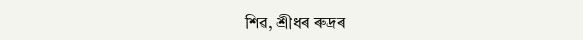শিৱ, শ্ৰীধৰ ৰুদ্ৰৰ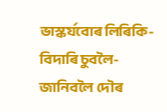ভাস্কৰ্যবোৰ লিৰিকি-বিদাৰি চুবলৈ-জানিবলৈ দৌৰ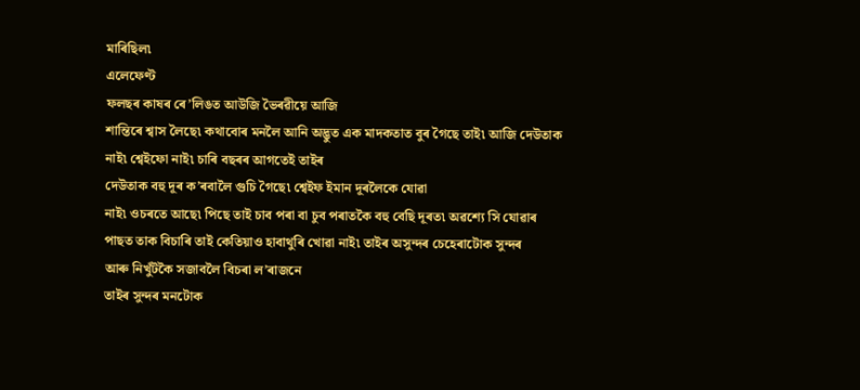মাৰিছিল৷
এলেফেণ্ট
ফলছৰ কাষৰ ৰে’লিঙত আউজি ভৈৰৱীয়ে আজি
শান্তিৰে শ্বাস লৈছে৷ কথাবোৰ মনলৈ আনি অদ্ভুত এক মাদকতাত বুৰ গৈছে তাই৷ আজি দেউতাক
নাই৷ শ্বেইফো নাই৷ চাৰি বছৰৰ আগতেই তাইৰ
দেউতাক বহু দূৰ ক’ৰবালৈ গুচি গৈছে৷ শ্বেইফ ইমান দূৰলৈকে যোৱা
নাই৷ ওচৰতে আছে৷ পিছে তাই চাব পৰা বা চুব পৰাতকৈ বহু বেছি দূৰত৷ অৱশ্যে সি যোৱাৰ
পাছত তাক বিচাৰি তাই কেতিয়াও হাবাথুৰি খোৱা নাই৷ তাইৰ অসুন্দৰ চেহেৰাটোক সুন্দৰ
আৰু নিখুঁটকৈ সজাবলৈ বিচৰা ল’ৰাজনে
তাইৰ সুন্দৰ মনটোক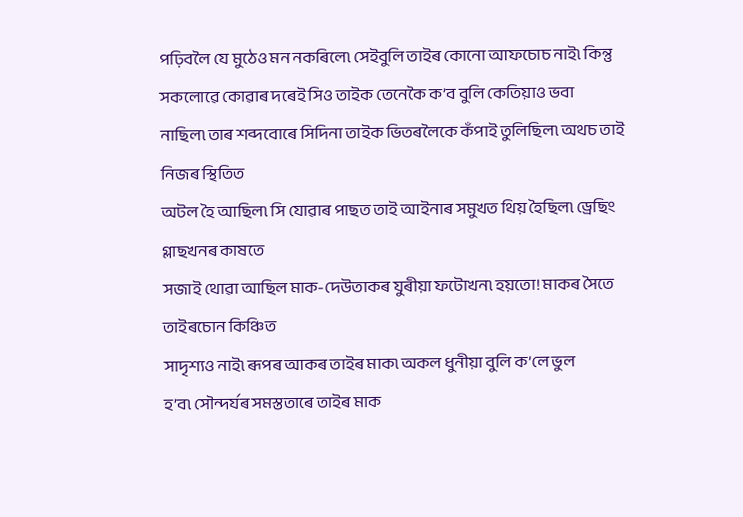পঢ়িবলৈ যে মুঠেও মন নকৰিলে৷ সেইবুলি তাইৰ কোনো আফচোচ নাই৷ কিন্তু
সকলোৱে কোৱাৰ দৰেই সিও তাইক তেনেকৈ ক’ব বুলি কেতিয়াও ভবা
নাছিল৷ তাৰ শব্দবোৰে সিদিনা তাইক ভিতৰলৈকে কঁপাই তুলিছিল৷ অথচ তাই নিজৰ স্থিতিত
অটল হৈ আছিল৷ সি যোৱাৰ পাছত তাই আইনাৰ সমুখত থিয় হৈছিল৷ ড্ৰেছিং গ্লাছখনৰ কাষতে
সজাই থোৱা আছিল মাক-দেউতাকৰ যুৰীয়া ফটোখন৷ হয়তো! মাকৰ সৈতে তাইৰচোন কিঞ্চিত
সাদৃশ্যও নাই৷ ৰূপৰ আকৰ তাইৰ মাক৷ অকল ধুনীয়া বুলি ক’লে ভুল
হ’ব৷ সৌন্দৰ্যৰ সমস্ততাৰে তাইৰ মাক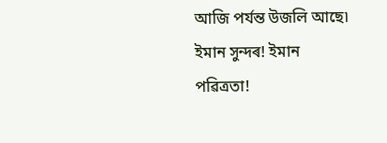আজি পৰ্যন্ত উজলি আছে৷
ইমান সুন্দৰ! ইমান পৱিত্ৰতা!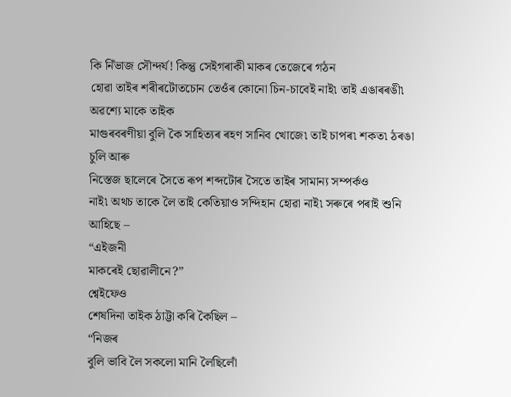কি নিঁভাজ সৌন্দৰ্য! কিন্তু সেইগৰাকী মাকৰ তেজেৰে গঠন
হোৱা তাইৰ শৰীৰটোতচোন তেওঁৰ কোনো চিন-চাবেই নাই৷ তাই এঙাৰৰঙী৷ অৱশ্যে মাকে তাইক
মাগুৰবৰণীয়া বুলি কৈ সাহিত্যৰ ৰহণ সানিব খোজে৷ তাই চাপৰ৷ শকত৷ ঠৰঙা চুলি আৰু
নিস্তেজ ছালেৰে সৈতে ৰূপ শব্দটোৰ সৈতে তাইৰ সামান্য সম্পৰ্কও
নাই৷ অথচ তাকে লৈ তাই কেতিয়াও সন্দিহান হোৱা নাই৷ সৰুৰে পৰাই শুনি আহিছে –
“এইজনী
মাকৰেই ছোৱালীনে?”
শ্বেইফেও
শেষদিনা তাইক ঠাট্টা কৰি কৈছিল –
“নিজৰ
বুলি ভাবি লৈ সকলো মানি লৈছিলোঁ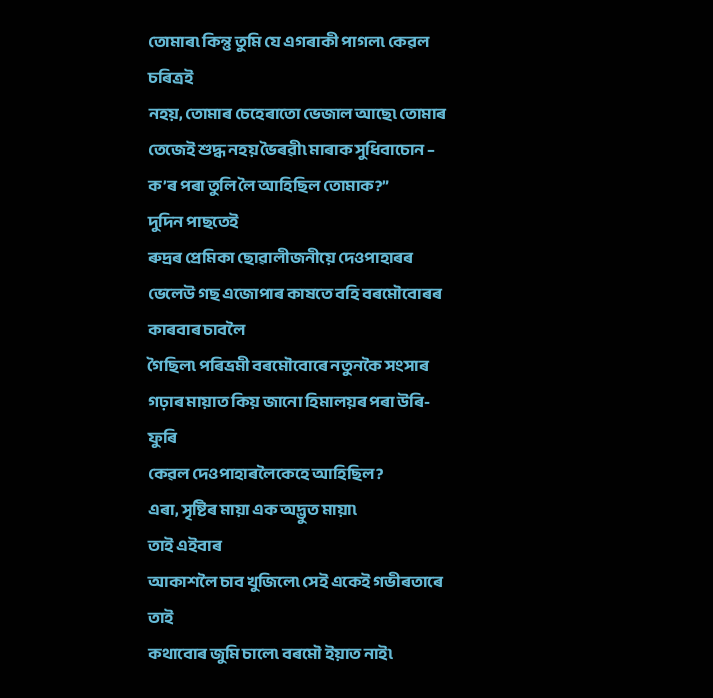তোমাৰ৷ কিন্তু তুমি যে এগৰাকী পাগল৷ কেৱল চৰিত্ৰই
নহয়, তোমাৰ চেহেৰাতো ভেজাল আছে৷ তোমাৰ তেজেই শুদ্ধ নহয় ভৈৰৱী৷ মাৰাক সুধিবাচোন – ক’ৰ পৰা তুলি লৈ আহিছিল তোমাক?”
দুদিন পাছতেই
ৰুদ্ৰৰ প্ৰেমিকা ছোৱালীজনীয়ে দেওপাহাৰৰ ভেলেউ গছ এজোপাৰ কাষতে বহি বৰমৌবোৰৰ কাৰবাৰ চাবলৈ
গৈছিল৷ পৰিভ্ৰমী বৰমৌবোৰে নতুনকৈ সংসাৰ গঢ়াৰ মায়াত কিয় জানো হিমালয়ৰ পৰা উৰি-ফুৰি
কেৱল দেওপাহাৰলৈকেহে আহিছিল?
এৰা, সৃষ্টিৰ মায়া এক অদ্ভুত মায়া৷
তাই এইবাৰ
আকাশলৈ চাব খুজিলে৷ সেই একেই গভীৰতাৰে তাই
কথাবোৰ জুমি চালে৷ বৰমৌ ইয়াত নাই৷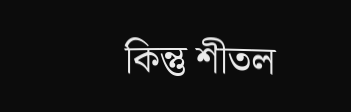কিন্তু শীতল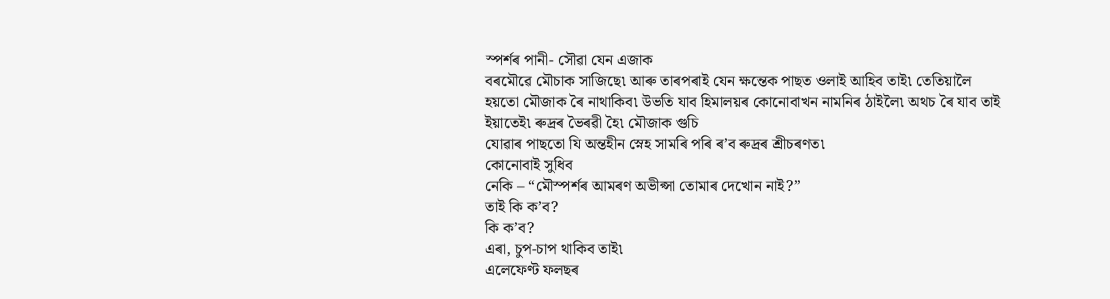স্পৰ্শৰ পানী- সৌৱা যেন এজাক
বৰমৌৱে মৌচাক সাজিছে৷ আৰু তাৰপৰাই যেন ক্ষন্তেক পাছত ওলাই আহিব তাই৷ তেতিয়ালৈ
হয়তো মৌজাক ৰৈ নাথাকিব৷ উভতি যাব হিমালয়ৰ কোনোবাখন নামনিৰ ঠাইলৈ৷ অথচ ৰৈ যাব তাই
ইয়াতেই৷ ৰুদ্ৰৰ ভৈৰৱী হৈ৷ মৌজাক গুচি
যোৱাৰ পাছতো যি অন্তহীন স্নেহ সামৰি পৰি ৰ’ব ৰুদ্ৰৰ শ্ৰীচৰণত৷
কোনোবাই সুধিব
নেকি – “মৌস্পৰ্শৰ আমৰণ অভীপ্সা তোমাৰ দেখোন নাই?”
তাই কি ক’ব?
কি ক’ব?
এৰা, চুপ-চাপ থাকিব তাই৷
এলেফেণ্ট ফলছৰ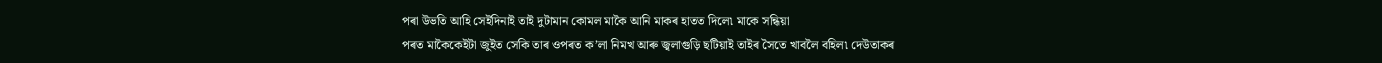পৰা উভতি আহি সেইদিনাই তাই দুটামান কোমল মাকৈ আনি মাকৰ হাতত দিলে৷ মাকে সন্ধিয়া
পৰত মাকৈকেইটা জুইত সেকি তাৰ ওপৰত ক’লা নিমখ আৰু জ্বলাগুড়ি ছটিয়াই তাইৰ সৈতে খাবলৈ বহিল৷ দেউতাকৰ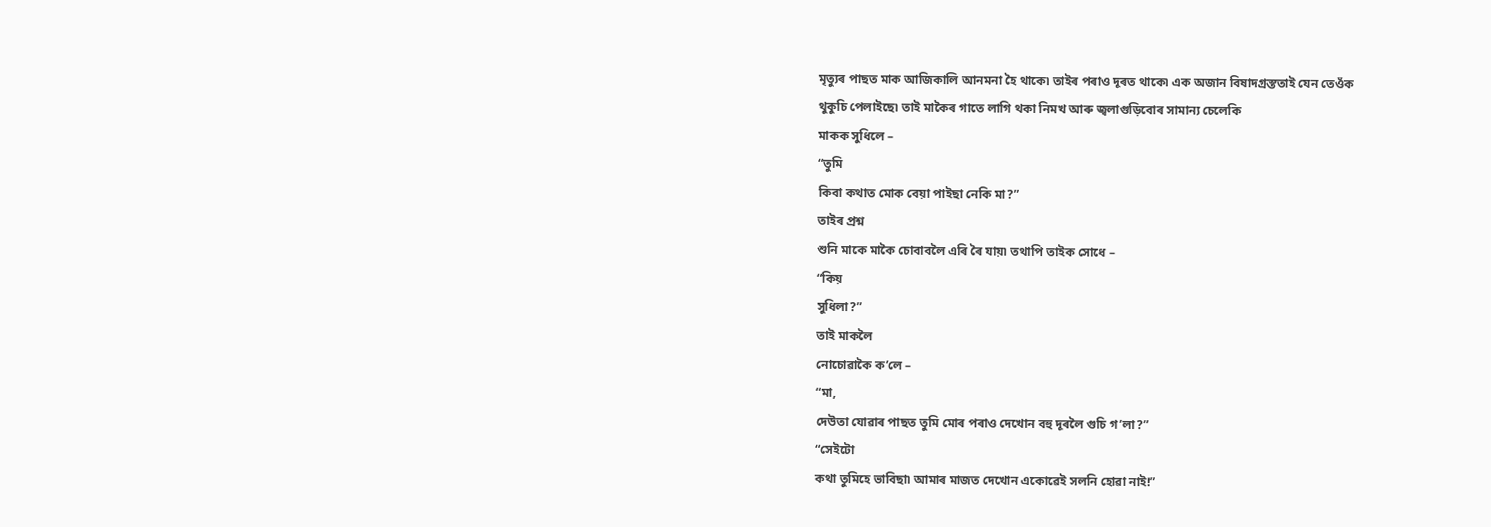মৃত্যুৰ পাছত মাক আজিকালি আনমনা হৈ থাকে৷ তাইৰ পৰাও দূৰত থাকে৷ এক অজান বিষাদগ্ৰস্ততাই যেন তেওঁক
থুকুচি পেলাইছে৷ তাই মাকৈৰ গাতে লাগি থকা নিমখ আৰু জ্বলাগুড়িবোৰ সামান্য চেলেকি
মাকক সুধিলে –
“তুমি
কিবা কথাত মোক বেয়া পাইছা নেকি মা?”
তাইৰ প্ৰশ্ন
শুনি মাকে মাকৈ চোবাবলৈ এৰি ৰৈ যায়৷ তথাপি তাইক সোধে –
“কিয়
সুধিলা?”
তাই মাকলৈ
নোচোৱাকৈ ক’লে –
“মা,
দেউতা যোৱাৰ পাছত তুমি মোৰ পৰাও দেখোন বহু দূৰলৈ গুচি গ’লা?”
“সেইটো
কথা তুমিহে ভাবিছা৷ আমাৰ মাজত দেখোন একোৱেই সলনি হোৱা নাই!”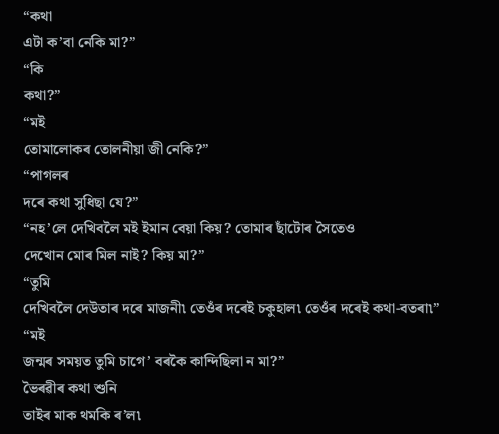“কথা
এটা ক’বা নেকি মা?”
“কি
কথা?”
“মই
তোমালোকৰ তোলনীয়া জী নেকি?”
“পাগলৰ
দৰে কথা সুধিছা যে?”
“নহ’লে দেখিবলৈ মই ইমান বেয়া কিয়? তোমাৰ ছাঁটোৰ সৈতেও
দেখোন মোৰ মিল নাই? কিয় মা?”
“তুমি
দেখিবলৈ দেউতাৰ দৰে মাজনী৷ তেওঁৰ দৰেই চকুহাল৷ তেওঁৰ দৰেই কথা-বতৰা৷”
“মই
জন্মৰ সময়ত তুমি চাগে’ বৰকৈ কান্দিছিলা ন মা?”
ভৈৰৱীৰ কথা শুনি
তাইৰ মাক থমকি ৰ’ল৷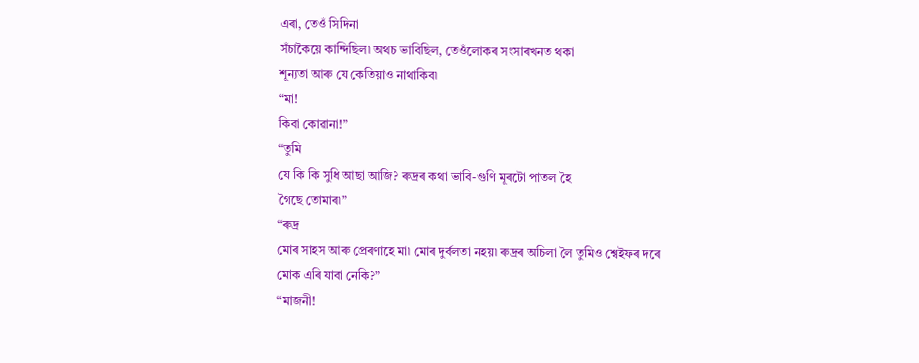এৰা, তেওঁ সিদিনা
সঁচাকৈয়ে কান্দিছিল৷ অথচ ভাবিছিল, তেওঁলোকৰ সংসাৰখনত থকা
শূন্যতা আৰু যে কেতিয়াও নাথাকিব৷
“মা!
কিবা কোৱানা!”
“তুমি
যে কি কি সুধি আছা আজি? ৰুদ্ৰৰ কথা ভাবি-গুণি মূৰটো পাতল হৈ
গৈছে তোমাৰ৷”
“ৰুদ্ৰ
মোৰ সাহস আৰু প্ৰেৰণাহে মা৷ মোৰ দুৰ্বলতা নহয়৷ ৰুদ্ৰৰ অচিলা লৈ তুমিও শ্বেইফৰ দৰে
মোক এৰি যাবা নেকি?”
“মাজনী!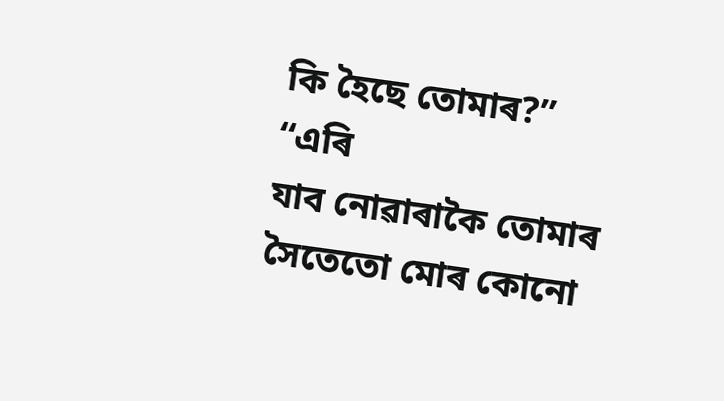কি হৈছে তোমাৰ?”
“এৰি
যাব নোৱাৰাকৈ তোমাৰ সৈতেতো মোৰ কোনো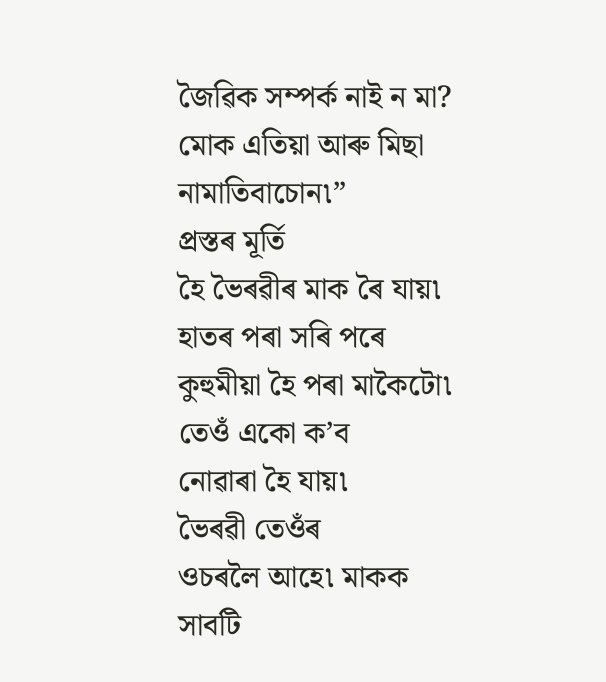জৈৱিক সম্পৰ্ক নাই ন মা? মোক এতিয়া আৰু মিছা নামাতিবাচোন৷”
প্ৰস্তৰ মূৰ্তি
হৈ ভৈৰৱীৰ মাক ৰৈ যায়৷ হাতৰ পৰা সৰি পৰে কুহুমীয়া হৈ পৰা মাকৈটো৷ তেওঁ একো ক’ব
নোৱাৰা হৈ যায়৷
ভৈৰৱী তেওঁৰ
ওচৰলৈ আহে৷ মাকক সাবটি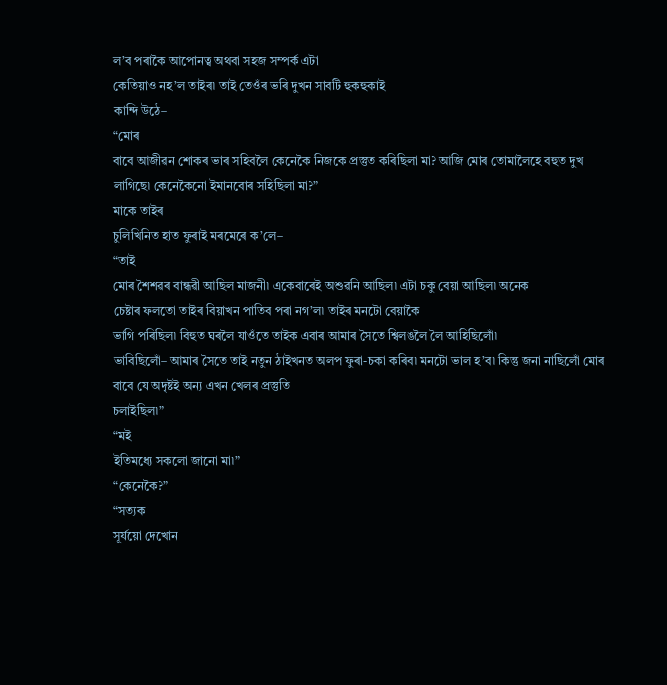ল’ব পৰাকৈ আপোনত্ব অথবা সহজ সম্পৰ্ক এটা
কেতিয়াও নহ’ল তাইৰ৷ তাই তেওঁৰ ভৰি দুখন সাবটি হুকহুকাই
কান্দি উঠে–
“মোৰ
বাবে আজীৱন শোকৰ ভাৰ সহিবলৈ কেনেকৈ নিজকে প্ৰস্তুত কৰিছিলা মা? আজি মোৰ তোমালৈহে বহুত দুখ লাগিছে৷ কেনেকৈনো ইমানবোৰ সহিছিলা মা?”
মাকে তাইৰ
চুলিখিনিত হাত ফুৰাই মৰমেৰে ক’লে–
“তাই
মোৰ শৈশৱৰ বান্ধৱী আছিল মাজনী৷ একেবাৰেই অশুৱনি আছিল৷ এটা চকু বেয়া আছিল৷ অনেক
চেষ্টাৰ ফলতো তাইৰ বিয়াখন পাতিব পৰা নগ’ল৷ তাইৰ মনটো বেয়াকৈ
ভাগি পৰিছিল৷ বিহুত ঘৰলৈ যাওঁতে তাইক এবাৰ আমাৰ সৈতে শ্বিলঙলৈ লৈ আহিছিলোঁ৷
ভাবিছিলোঁ– আমাৰ সৈতে তাই নতুন ঠাইখনত অলপ ফুৰা-চকা কৰিব৷ মনটো ভাল হ’ব৷ কিন্তু জনা নাছিলোঁ মোৰ বাবে যে অদৃষ্টই অন্য এখন খেলৰ প্ৰস্তুতি
চলাইছিল৷”
“মই
ইতিমধ্যে সকলো জানো মা৷”
“কেনেকৈ?”
“সত্যক
সূৰ্যয়ো দেখোন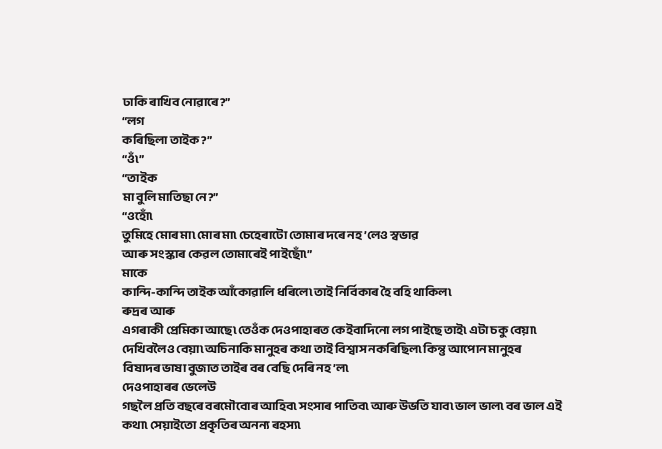ঢাকি ৰাখিব নোৱাৰে?”
“লগ
কৰিছিলা তাইক?”
“ওঁ৷”
“তাইক
মা বুলি মাতিছা নে?”
“ওহোঁ৷
তুমিহে মোৰ মা৷ মোৰ মা৷ চেহেৰাটো তোমাৰ দৰে নহ’লেও স্বভাৱ
আৰু সংস্কাৰ কেৱল তোমাৰেই পাইছোঁ৷”
মাকে
কান্দি-কান্দি তাইক আঁকোৱালি ধৰিলে৷ তাই নিৰ্বিকাৰ হৈ বহি থাকিল৷
ৰুদ্ৰৰ আৰু
এগৰাকী প্ৰেমিকা আছে৷ তেওঁক দেওপাহাৰত কেইবাদিনো লগ পাইছে তাই৷ এটা চকু বেয়া৷
দেখিবলৈও বেয়া৷ অচিনাকি মানুহৰ কথা তাই বিশ্বাস নকৰিছিল৷ কিন্তু আপোন মানুহৰ
বিষাদৰ ভাষা বুজাত তাইৰ বৰ বেছি দেৰি নহ’ল৷
দেওপাহাৰৰ ভেলেউ
গছলৈ প্ৰতি বছৰে বৰমৌবোৰ আহিব৷ সংসাৰ পাতিব৷ আৰু উভতি যাব৷ ভাল ভাল৷ বৰ ভাল এই
কথা৷ সেয়াইতো প্ৰকৃতিৰ অনন্য ৰহস্য৷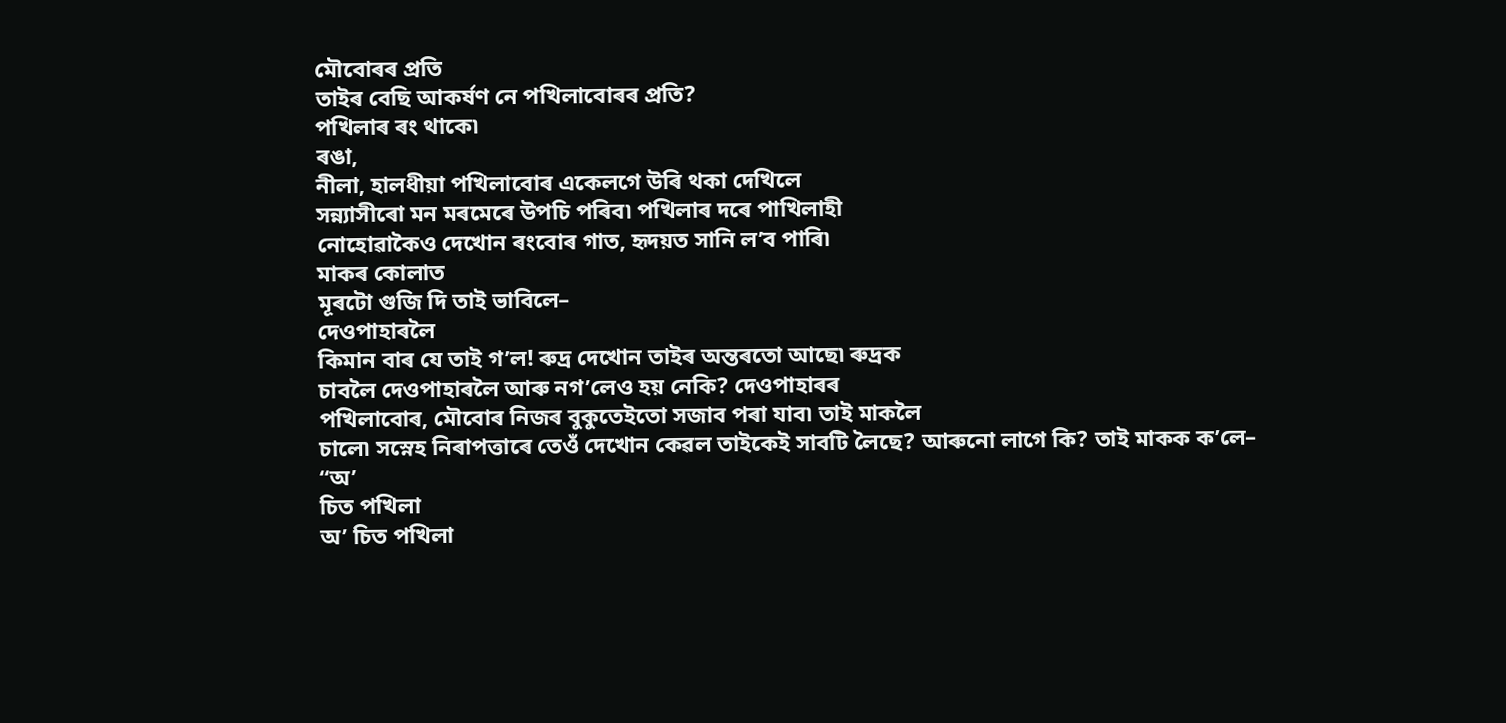মৌবোৰৰ প্ৰতি
তাইৰ বেছি আকৰ্ষণ নে পখিলাবোৰৰ প্ৰতি?
পখিলাৰ ৰং থাকে৷
ৰঙা,
নীলা, হালধীয়া পখিলাবোৰ একেলগে উৰি থকা দেখিলে
সন্ন্যাসীৰো মন মৰমেৰে উপচি পৰিব৷ পখিলাৰ দৰে পাখিলাহী
নোহোৱাকৈও দেখোন ৰংবোৰ গাত, হৃদয়ত সানি ল’ব পাৰি৷
মাকৰ কোলাত
মূৰটো গুজি দি তাই ভাবিলে–
দেওপাহাৰলৈ
কিমান বাৰ যে তাই গ’ল! ৰুদ্ৰ দেখোন তাইৰ অন্তৰতো আছে৷ ৰুদ্ৰক
চাবলৈ দেওপাহাৰলৈ আৰু নগ’লেও হয় নেকি? দেওপাহাৰৰ
পখিলাবোৰ, মৌবোৰ নিজৰ বুকুতেইতো সজাব পৰা যাব৷ তাই মাকলৈ
চালে৷ সস্নেহ নিৰাপত্তাৰে তেওঁ দেখোন কেৱল তাইকেই সাবটি লৈছে? আৰুনো লাগে কি? তাই মাকক ক’লে–
“অ’
চিত পখিলা
অ’ চিত পখিলা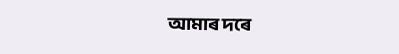আমাৰ দৰে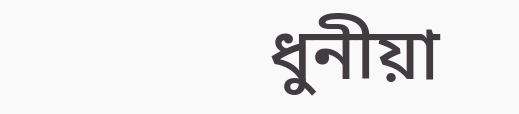ধুনীয়া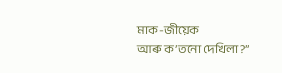মাক-জীয়েক
আৰু ক’তনো দেখিলা?”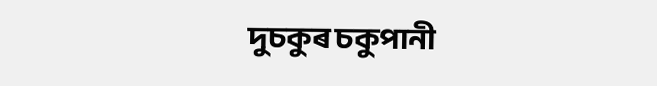দুচকুৰ চকুপানী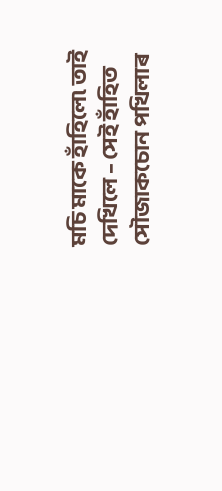মচি মাকে হাঁহিলে৷ তাই দেখিলে – সেই হাঁহিত সৌজাকচোন পখিলাৰ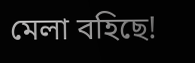মেলা বহিছে!